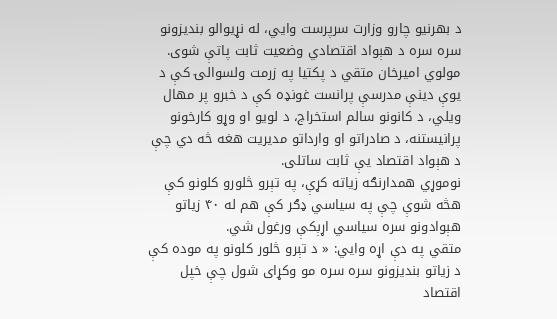د بهرنیو چارو وزارت سرپرست وایي، له نړیوالو بندیزونو سره سره د هېواد اقتصادي وضعیت ثابت پاتې شوی.
مولوي امیرخان متقي د پکتیا په زرمت ولسوالۍ کې د یوې دینې مدرسې پرانست غونډه کې د خبرو پر مهال ویلي، د کانونو سالم استخراج، د لویو او وړو کارخونو پرانیستنه، د صادراتو او وارداتو مدیریت هغه څه دي چې د هېواد اقتصاد یې ثابت ساتلی.
نوموړي همدارنګه زیاته کړې، په تېرو څلورو کلونو کې هڅه شوې چې په سیاسي ډګر کې هم له ۴۰ زیاتو هېوادونو سره سیاسي اړېکې ورغول شي.
متقي په دې اړه وايي: « د تېرو څلور کلونو په موده کې د زیاتو بندیزونو سره سره مو وکړای شول چې خپل اقتصاد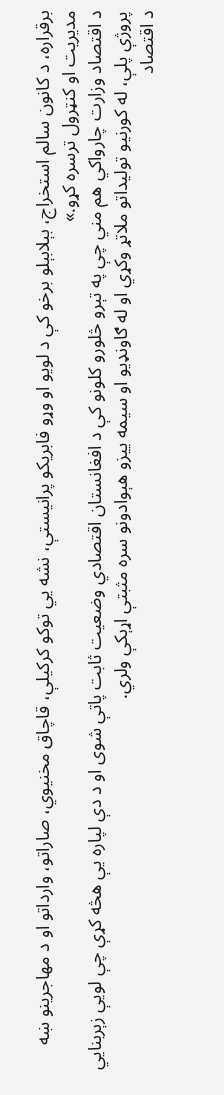برقراره، د کانون سالم استخراج، بېلابېلو برخو کې د لویو او وړو فابریکو پرانیستې، نشه یي توکو کرکیلې، قاچاق مخنیوي، صاراتو، وارداتو او د مهاجرینو ښه مدیریت او کنټرول ترسره کړو.»
د اقتصاد وزارت چارواکي هم مني چې په تېرو څلورو کلونو کې د افغانستان اقتصادي وضعیت ثابت پاتې شوی او د دې لپاره یې هڅه کړې چې لویې زېربنایي پروژې پلې، له کورنیو تولیداتو ملاتړ وکړي او له ګاونډیو او سیمه ییزو هېوادونو سره مثبتې اړېکې ولري.
د اقتصاد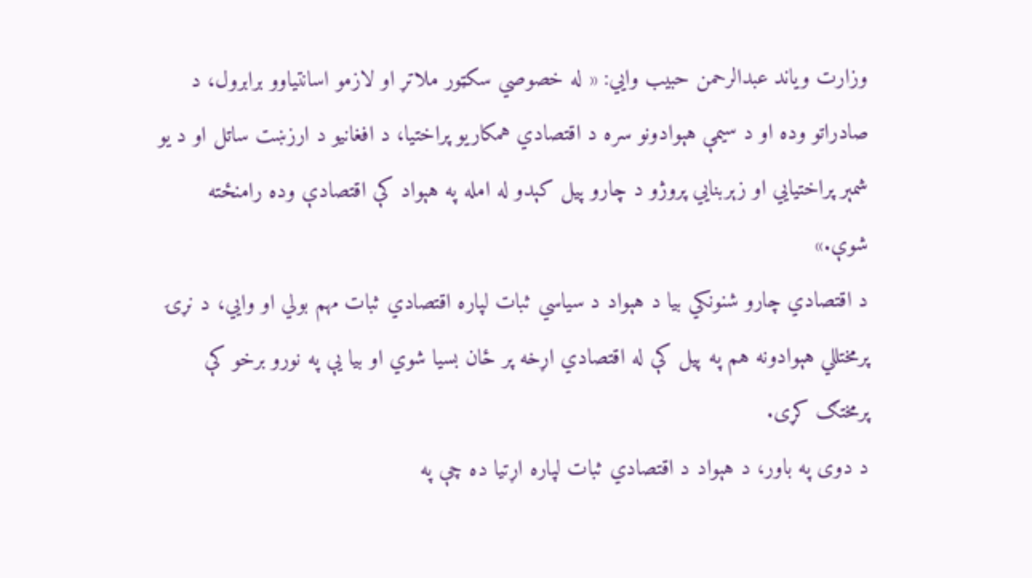وزارت ویاند عبدالرحمن حبیب وايي: « له خصوصي سکټور ملاتړ او لازمو اسانتیاوو برابرول، د صادراتو وده او د سیمې هېوادونو سره د اقتصادي همکاریو پراختیا، د افغانیو د ارزښت ساتل او د یو شمېر پراختیايي او زېربنايي پروژو د چارو پيل کېدو له امله په هېواد کې اقتصادې وده رامنځته شوې.»
د اقتصادي چارو شنونکي بیا د هېواد د سیاسي ثبات لپاره اقتصادي ثبات مهم بولي او وایي، د نړۍ پرمختللي هېوادونه هم په پیل کې له اقتصادي اړخه پر ځان بسیا شوي او بیا یې په نورو برخو کې پرمختګ کړی.
د دوی په باور، د هېواد د اقتصادي ثبات لپاره اړتیا ده چې په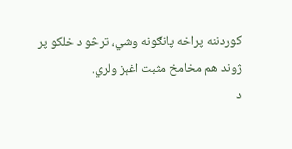کوردننه پراخه پانګونه وشي، ترڅو د خلکو پر ژوند هم مخامخ مثبت اغېز ولري.
د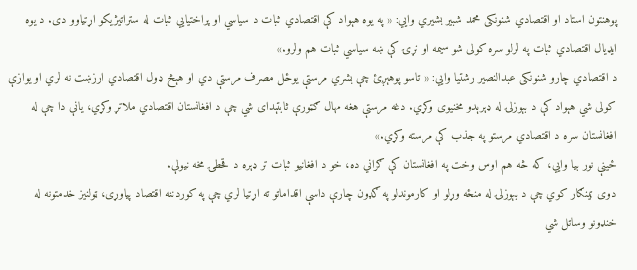پوهنتون استاد او اقتصادي شنونکی محمد شبیر بشیري وايي: « په یوه هېواد کې اقتصادي ثبات د سیاسي او پراختیايي ثبات له ستراتیژیکو اړتیاوو دی. د یوه ایډیال اقتصادي ثبات په لرلو سره کولی شو سیمه او نړۍ کې ښه سیاسي ثبات هم ولرو.»
د اقتصادي چارو شنونکی عبدالنصیر رشتیا وايي: « تاسو پوهېږئ چې بشري مرستې یوځل مصرف مرستې دي او هېڅ ډول اقتصادي ارزښت نه لري او یوازې کولی شي هېواد کې د بېوزلۍ له ډېرېدو مخنیوی وکړي. دغه مرستې هغه مهال ګټورې ثابتېدای شي چې د افغانستان اقتصادي ملاتړ وکړي، یانې دا چې له افغانستان سره د اقتصادي مرستو په جذب کې مرسته وکړي.»
ځینې نور بیا وایي، که څه هم اوس وخت په افغانستان کې ګراني ده، خو د افغانیو ثبات تر ډېره د قحطۍ مخه نیولې.
دوی ټینګار کوي چې د بېوزلۍ له منځه وړلو او کارموندلو په ګډون چارې داسې اقداماتو ته اړتیا لري چې په کوردننه اقتصاد پیاوړی، ټولنیز خدمتونه له خنډونو وساتل شي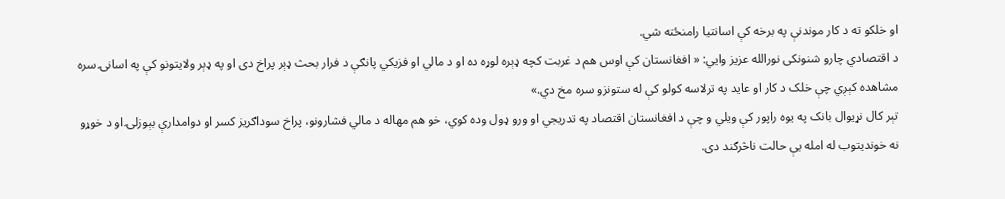او خلکو ته د کار موندنې په برخه کې اسانتیا رامنځته شي.
د اقتصادي چارو شنونکی نورالله عزیز وايي: « افغانستان کې اوس هم د غربت کچه ډېره لوړه ده او د مالي او فزیکي پانګې د فرار بحث ډېر پراخ دی او په ډېر ولایتونو کې په اسانۍ سره مشاهده کېږي چې خلک د کار او عاید په ترلاسه کولو کې له ستونزو سره مخ دي.»
تېر کال نړیوال بانک په یوه راپور کې ویلي و چې د افغانستان اقتصاد په تدریجي او ورو ډول وده کوي، خو هم مهاله د مالي فشارونو، پراخ سوداګریز کسر او دوامدارې بېوزلۍ او د خوړو نه خوندیتوب له امله یې حالت ناڅرګند دی.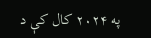په ۲۰۲۴ کال کې د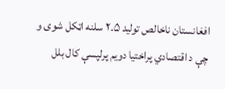افغانستان ناخالص تولید ۲.۵ سلنه اټکل شوی و چې د اقتصادي پراختیا دویم پرلپسې کال بلل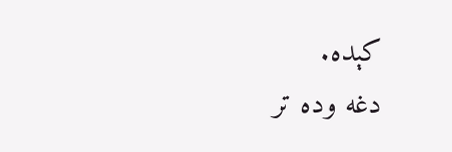کېده.
دغه وده تر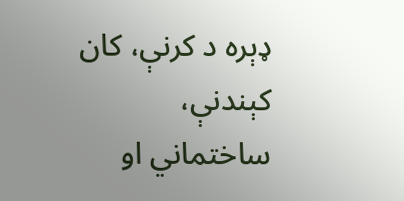ډېره د کرنې، کان کېندنې، ساختماني او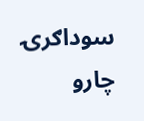سوداګرۍ چارو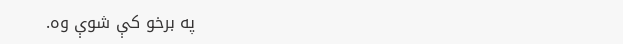په برخو کې شوې وه.